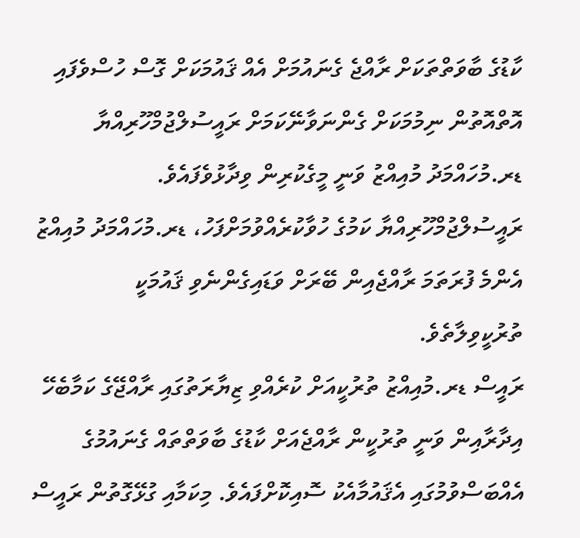ކާޑުގެ ބާވަތްތަކަށް ރާއްޖެ ގެނައުމަށް އެއް ޤައުމަކަށް ގޮސް ހުސްވެފައި އޮތްއޮތުން ނިމުމަކަށް ގެންނަވާނޭކަމަށް ރައީސުލްޖުމްހޫރިއްޔާ ޑރ.މުހައްމަދު މުއިއްޒު ވަނީ މީގެކުރިން ވިދާޅުވެފައެވެ. ރައީސުލްޖުމްހޫރިއްޔާ ކަމުގެ ހުވާކުރެއްވުމަށްފަހު، ޑރ.މުހައްމަދު މުއިއްޒު އެންމެ ފުރަތަމަ ރާއްޖެއިން ބޭރަށް ވަޑައިގެންނެވި ޤައުމަކީ ތުރުކީވިލާތެވެ.
ރައީސް ޑރ.މުއިއްޒު ތުރުކީއަށް ކުރެއްވި ޒިޔާރަތުގައި ރާއްޖޭގެ ކަމާބެހޭ އިދާރާއިން ވަނީ ތުރުކީން ރާއްޖެއަށް ކާޑުގެ ބާވަތްތައް ގެނައުމުގެ އެއްބަސްވުމުގައި އެޤައުމާއެކު ސޮއިކޮށްފައެވެ. މިކަމާއި ގުޅޭގޮތުން ރައީސް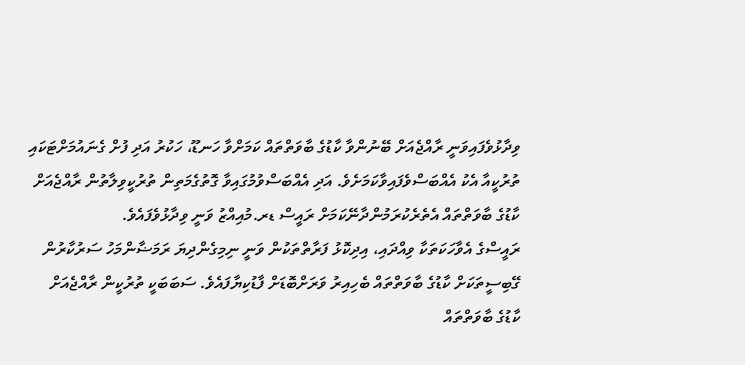ވިދާޅުވެފައިވަނީ ރާއްޖެއަށް ބޭނުންވާ ކާޑުގެ ބާވަތްތައް ކަމަށްވާ ހަނޑޫ، ހަކުރު އަދި ފުށް ގެނައުމަށްޓަކައި ތުރުކީއާ އެކު އެއްބަސްވެފައިވާކަމަށެވެ. އަދި އެއްބަސްވުމުގައިވާ ގޮތުގެމަތިން ތުރުކީވިލާތުން ރާއްޖެއަށް ކާޑުގެ ބާވަތްތައް އެތެރެކުރަމުންދާނޭކަމަށް ރައީސް ޑރ.މުއިއްޒު ވަނީ ވިދާޅުވެފައެވެ.
ރައީސްގެ އެވާހަކަތަކާ ވިއްދައި، އިދިކޮޅު ފަރާތްތަކުން ވަނީ ނިމިގެންދިޔަ ރަމަޟާންމަހު ސަރުކާރުން ގޭބިސީތަކަށް ކާޑުގެ ބާވަތްތައް ބެހިއިރު ވަރަށްބޮޑަށް ފާޑުކިޔާފައެވެ. ސަބަބަކީ ތުރުކީން ރާއްޖެއަށް ކާޑުގެ ބާވަތްތައް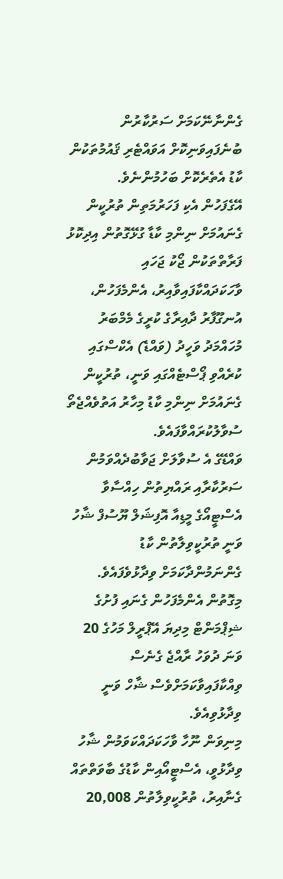ގެންނާނޭކަމަށް ސަރުކާރުން ބުނެފައިވަނިކޮށް އަވައްޓެރި ޤައުމުތަކުން ކާޑު އެތެރެކޮށް ބަހުމުންނެވެ.
އޭގެފަހުން އެކި ފަހަރުމަތިން ތުރުކީން ގެނައުމަށް ނިންމި ކާޑާ ގުޅޭގޮތުން އިދިކޮޅު ފަރާތްތަކުން ޖޯކު ޖަހައި ވާހަކަދައްކާފައިވާއިރު، އެންމެފަހުން، އުނގޫފާރު ދާއިރާގެ ކުރީގެ މެމްބަރު މުހައްމަދު ވަހީދު (ވައްޑެ) އެކްސްގައި ކުރެއްވި ޕޯސްޓެއްގައި ވަނީ، ތުރުކީން ގެނައުމަށް ނިންމި ކާޑު މިހާރު އަތުވެއްޖެތޯ ސުވާލުކުރައްވާފައެވެ.
ވައްޑޭގެ އެ ސުވާލަށް ޖަވާބުދެއްވަމުން ސަރުކާރާއި ރައްޔިތުން ހިއްސާވާ އެސްޓީއޯގެ މީޑިއާ އޮފިޝަލް ޔޫސުފް ޝާހު ވަނީ ތުރުކީވިލާތުން ކާޑު ގެންނަމުންދާކަމަށް ވިދާޅުވެފައެވެ. މިގޮތުން އެންމެފަހުން ގެނައި ފުށުގެ ޝިޕްމަންޓް މިދިޔަ އޭޕްރީލް މަހުގެ 20 ވަނަ ދުވަހު ރާއްޖެ ގެނެސް ވިއްކާފައިވާކަމަށްވެސް ޝާހް ވަނީ ވިދާޅުވިއެވެ.
މިނިވަން ނޫހާ ވާހަކަދައްކަވަމުން ޝާހު ވިދާޅުވީ، އެސްޓީއޯއިން ކާޑުގެ ބާވަތްތައް ގެނާއިރު، ތުރުކީވިލާތުން 20,008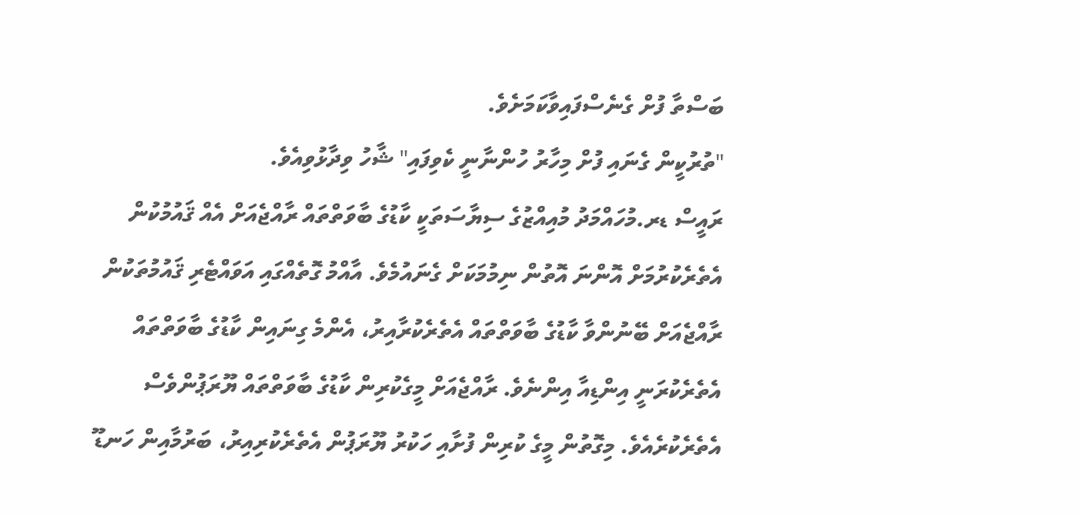ބަސްތާ ފުށް ގެނެސްފައިވާކަމަށެވެ.
"ތުރުކީން ގެނައި ފުށް މިހާރު ހުންނާނީ ކެވިފައި" ޝާހު ވިދާޅުވިއެވެ.
ރައީސް ޑރ.މުހައްމަދު މުއިއްޒުގެ ސިޔާސަތަކީ ކާޑުގެ ބާވަތްތައް ރާއްޖެއަށް އެއް ޤައުމުކުން އެތެރެކުރުމަށް އޮންނަ އޮތުން ނިމުމަކަށް ގެނައުމެވެ. އާއްމު ގޮތެއްގައި އަވައްޓެރި ޤައުމުތަކުން ރާއްޖެއަށް ބޭނުންވާ ކާޑުގެ ބާވަތްތައް އެތެރެކުރާއިރު، އެންމެ ގިނައިން ކާޑުގެ ބާވަތްތައް އެތެރެކުރަނީ އިންޑިއާ އިންނެވެ. ރާއްޖެއަށް މީގެކުރިން ކާޑުގެ ބާވަތްތައް ޔޫރަޕުންވެސް އެތެރެކުރެއެވެ. މިގޮތުން މީގެ ކުރިން ފުށާއި ހަކުރު ޔޫރަޕުން އެތެރެކުރިއިރު، ބަރުމާއިން ހަނޑޫ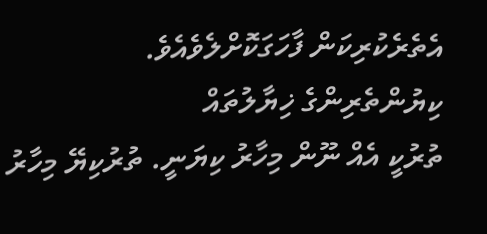އެތެރެކުރިކަން ފާހަގަކޮށްލެވެއެވެ.
ކިޔުންތެރިންގެ ޚިޔާލުތައް
ތުރުކީ އެއް ނޫން މިހާރު ކިޔަނީ. ތުރުކިޔޭ މިހާރު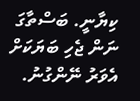ކިޔާނީ. ބަސްތާގަ ނަން ޖެހި ބަޔަކަށް އެވަރު ނޭންގުނު.